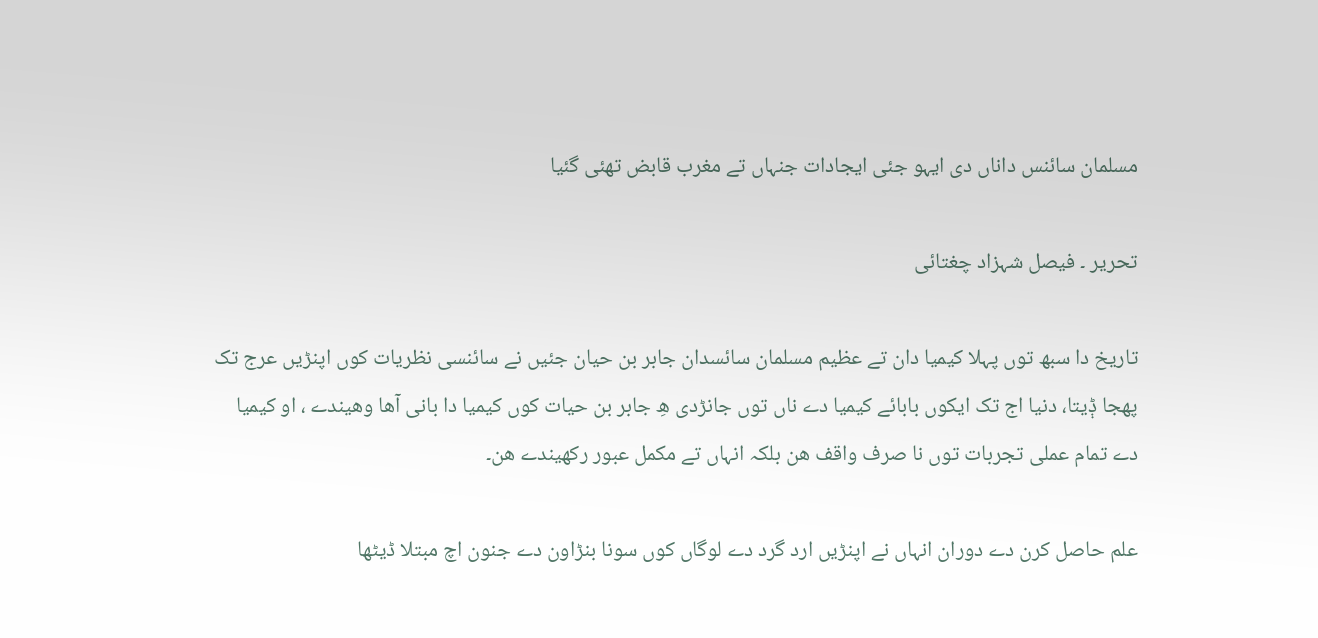مسلمان سائنس داناں دی ایہو جئی ایجادات جنہاں تے مغرب قابض تھئی گئیا

تحریر ۔ فیصل شہزاد چغتائی

تاریخ دا سبھ توں پہلا کیمیا دان تے عظیم مسلمان سائسدان جابر بن حیان جئیں نے سائنسی نظریات کوں اپنڑیں عرج تک پھجا ݙیتا، دنیا اج تک ایکوں بابائے کیمیا دے ناں توں جانڑدی ھِ جابر بن حیات کوں کیمیا دا بانی آھا وھیندے ، او کیمیا دے تمام عملی تجربات توں نا صرف واقف ھن بلکہ انہاں تے مکمل عبور رکھیندے ھن۔

علم حاصل کرن دے دوران انہاں نے اپنڑیں ارد گرد دے لوگاں کوں سونا بنڑاون دے جنون اچ مبتلا ڈیٹھا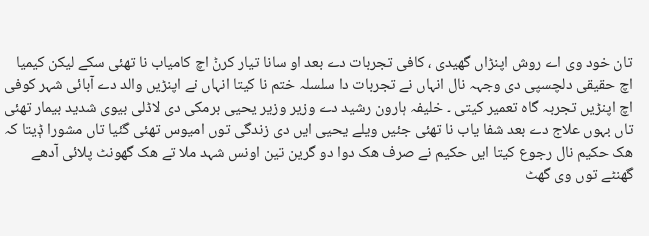تان خود وی اے روش اپنڑاں گھیدی ، کافی تجربات دے بعد او سانا تیار کرݨ اچ کامیاب نا تھئی سکے لیکن کیمیا اچ حقیقی دلچسپی دی وجہہ نال انہاں نے تجربات دا سلسلہ ختم نا کیتا انہاں نے اپنڑیں والد دے آبائی شہر کوفی اچ اپنڑیں تجربہ گاہ تعمیر کیتی ۔ خلیفہ ہارون رشید دے وزیر وزیر یحیی برمکی دی لاڈلی بیوی شدید بیمار تھئی تاں بہوں علاج دے بعد شفا یاب نا تھئی جئیں ویلے یحیی ایں دی زندگی توں امیوس تھئی گئیا تاں مشورا ݙیتا کہ ھک حکیم نال رجوع کیتا ایں حکیم نے صرف ھک دوا دو گرین تین اونس شہد ملا تے ھک گھونٹ پلائی آدھے گھنٹے توں وی گھٹ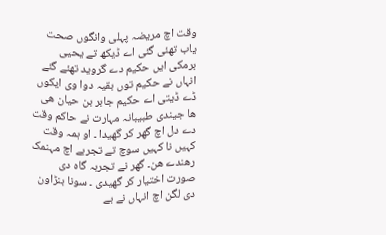وقت اچ مریضہ پہلی وانگوں صحت یاب تھئی گئی اے ڈیکھ تے یحیی برمکی ایں حکیم دے گروید تھئے گئے انہاں نے حکیم توں بقیہ دوا وی ایکوں ڈے ڈیتی اے حکیم جابر بن حیان ھی ھا جیندی طبیبانہ مہارت نے حاکم وقت دے دل اچ گھر کر گھیدا ۔ او ہمہ وقت کہیں نا کہیں سوچ تے تجربے اچ مہنمک رھندے ھن۔ گھر نے تجربہ گاہ دی صورت اختیار کر گھیدی ۔ سونا بنڑاون دی لگن اچ انہاں نے بے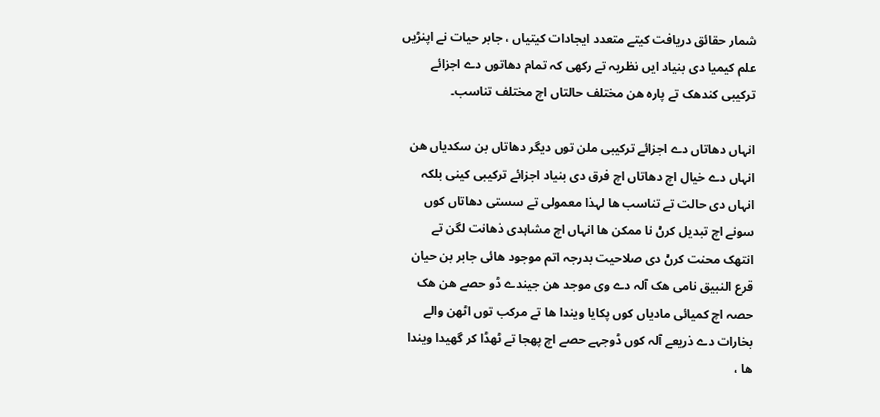شمار حقائق دریافت کیتے متعدد ایجادات کیتیاں ، جابر حیات نے اپنڑیں علم کیمیا دی بنیاد ایں نظریہ تے رکھی کہ تمام دھاتوں دے اجزائے ترکیبی کندھک تے پارہ ھن مختلف حالتاں اچ مختلف تناسب۔

انہاں دھاتاں دے اجزائے ترکیبی ملن توں دیگر دھاتاں بن سکدیاں ھن انہاں دے خیال اچ دھاتاں اچ فرق دی بنیاد اجزائے ترکیبی کینی بلکہ انہاں دی حالت تے تناسب ھا لہذا معمولی تے سستی دھاتاں کوں سونے اچ تبدیل کرݨ نا ممکن ھا انہاں اچ مشاہدی ذھانت لگن تے انتھک محنت کرݨ دی صلاحیت بدرجہ اتم موجود ھائی جابر بن حیان قرع النبیق نامی ھک آلہ دے وی موجد ھن جیندے ڈو حصے ھن ھک حصہ اچ کمیائی مادیاں کوں پکایا ویندا ھا تے مرکب توں اٹھن والے بخارات دے ذریعے آلہ کوں ڈوجہے حصے اچ پھجا تے ٹھڈا کر گھیدا ویندا ھا ،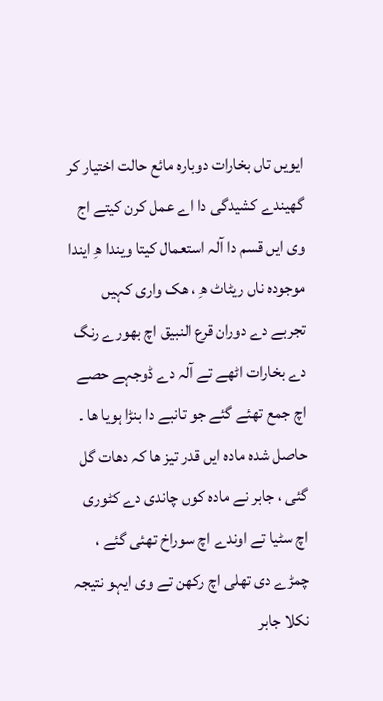ایویں تاں بخارات دوبارہ مائع حالت اختیار کر گھیندے کشیدگی دا اے عمل کرن کیتے اج وی ایں قسم دا آلہ استعمال کیتا ویندا ھِ ایندا موجودہ ناں ریٹاٹ ھِ ، ھک واری کہیں تجربے دے دوران قرع النبیق اچ بھورے رنگ دے بخارات اٹھے تے آلہ دے ڈوجہے حصے اچ جمع تھئے گئے جو تانبے دا بنڑا ہویا ھا ۔ حاصل شدہ مادہ ایں قدر تیز ھا کہ دھات گل گئی ، جابر نے مادہ کوں چاندی دے کٹوری اچ سٹیا تے اوندے اچ سوراخ تھئی گئے ، چمڑے دی تھلی اچ رکھن تے وی ایہو نتیجہ نکلا جابر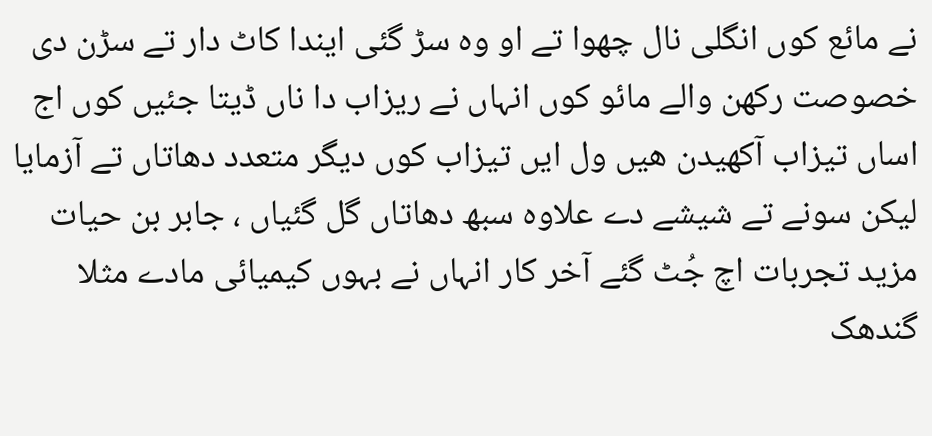نے مائع کوں انگلی نال چھوا تے او وہ سڑ گئی ایندا کاٹ دار تے سڑن دی خصوصت رکھن والے مائو کوں انہاں نے ریزاب دا ناں ڈیتا جئیں کوں اج اساں تیزاب آکھیدن ھیں ول ایں تیزاب کوں دیگر متعدد دھاتاں تے آزمایا لیکن سونے تے شیشے دے علاوہ سبھ دھاتاں گل گئیاں ، جابر بن حیات مزید تجربات اچ جُٹ گئے آخر کار انہاں نے بہوں کیمیائی مادے مثلا گندھک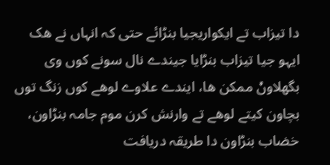دا تیزاب تے ایکواریجیا بنڑائے حتی کہ انہاں نے ھک ایہو جیا تیزاب بنڑایا جیندے نال سونے کوں وی بگھلاوݨ ممکن ھا، ایندے علاوے لوھے کوں زنگ توں بچاون کیتے لوھے تے وارنش کرن موم جامہ بنڑاون، خضاب بنڑاون دا طریقہ دریافت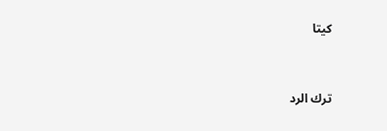کیتا



ترك الرد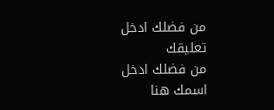من فضلك ادخل تعليقك
من فضلك ادخل اسمك هنا